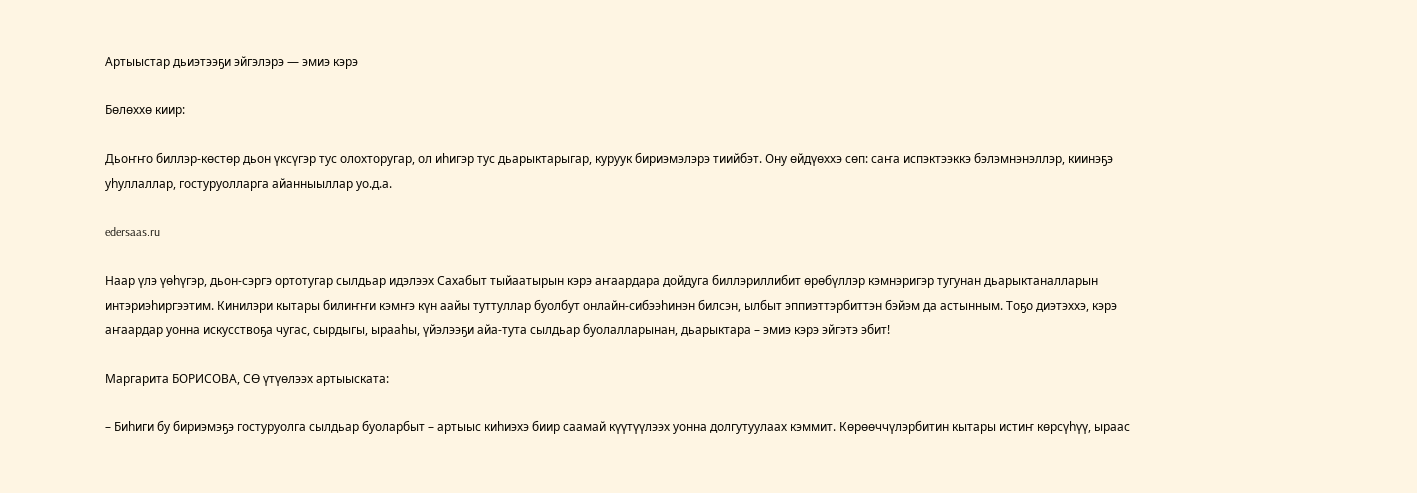Артыыстар дьиэтээҕи эйгэлэрэ — эмиэ кэрэ

Бөлөххө киир:

Дьоҥҥо биллэр-көстөр дьон үксүгэр тус олохторугар, ол иһигэр тус дьарыктарыгар, куруук бириэмэлэрэ тиийбэт. Ону өйдүөххэ сөп: саҥа испэктээккэ бэлэмнэнэллэр, киинэҕэ уһуллаллар, гостуруолларга айанныыллар уо.д.а.

edersaas.ru

Наар үлэ үөһүгэр, дьон-сэргэ ортотугар сылдьар идэлээх Сахабыт тыйаатырын кэрэ аҥаардара дойдуга биллэриллибит өрөбүллэр кэмнэригэр тугунан дьарыктаналларын интэриэһиргээтим. Кинилэри кытары билиҥҥи кэмҥэ күн аайы туттуллар буолбут онлайн-сибээһинэн билсэн, ылбыт эппиэттэрбиттэн бэйэм да астынным. Тоҕо диэтэххэ, кэрэ аҥаардар уонна искусствоҕа чугас, сырдыгы, ырааһы, үйэлээҕи айа-тута сылдьар буолалларынан, дьарыктара – эмиэ кэрэ эйгэтэ эбит!

Маргарита БОРИСОВА, СӨ үтүөлээх артыыската:

– Биһиги бу бириэмэҕэ гостуруолга сылдьар буоларбыт – артыыс киһиэхэ биир саамай күүтүүлээх уонна долгутуулаах кэммит. Көрөөччүлэрбитин кытары истиҥ көрсүһүү, ыраас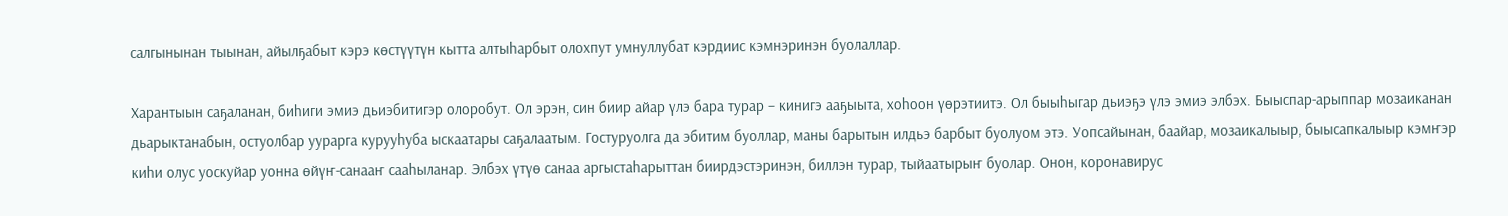салгынынан тыынан, айылҕабыт кэрэ көстүүтүн кытта алтыһарбыт олохпут умнуллубат кэрдиис кэмнэринэн буолаллар.

Харантыын саҕаланан, биһиги эмиэ дьиэбитигэр олоробут. Ол эрэн, син биир айар үлэ бара турар – кинигэ ааҕыыта, хоһоон үөрэтиитэ. Ол быыһыгар дьиэҕэ үлэ эмиэ элбэх. Быыспар-арыппар мозаиканан дьарыктанабын, остуолбар уурарга курууһуба ыскаатары саҕалаатым. Гостуруолга да эбитим буоллар, маны барытын илдьэ барбыт буолуом этэ. Уопсайынан, баайар, мозаикалыыр, быысапкалыыр кэмҥэр киһи олус уоскуйар уонна өйүҥ-санааҥ сааһыланар. Элбэх үтүө санаа аргыстаһарыттан биирдэстэринэн, биллэн турар, тыйаатырыҥ буолар. Онон, коронавирус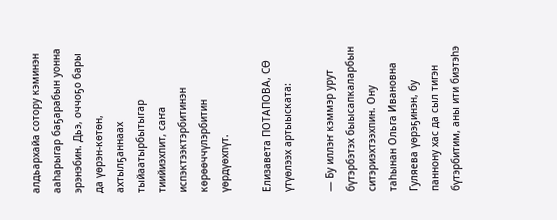алдьархайа сотору кэминэн ааһарыгар баҕарабын уонна эрэнэбин. Дьэ, оччоҕо бары да үөрэн-көтөн, ахтылҕаннаах тыйаатырбытыгар тиийиэхпит, саҥа испэктээктэрбитинэн көрөөччүлэрбитин үөрдүөхпүт.

Елизавета ПОТАПОВА, СӨ үтүөлээх артыыската:

— Бу иллэҥ кэммэр урут бүтэрбэтэх быысапкаларбын ситэриэхтээхпин. Ону таһынан Ольга Ивановна Гуляева үөрэҕинэн, бу паннону хас да сыл тигэн бүтэрбитим, аны ити биэтэhэ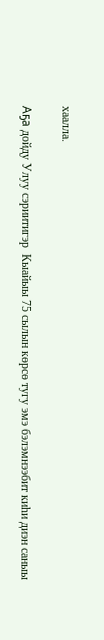хаалла.

Аҕа дойду Улуу сэриитигэр  Кыайыы 75 сылын көрсө тугу эмэ бэлэмнээбит киhи диэн саныы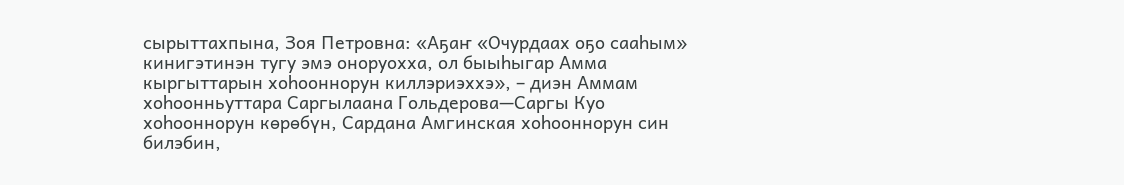сырыттахпына, Зоя Петровна: «Аҕаҥ «Очурдаах оҕо сааhым» кинигэтинэн тугу эмэ оноруохха, ол быыhыгар Амма кыргыттарын хоhооннорун киллэриэххэ», – диэн Аммам хоһоонньуттара Саргылаана Гольдерова—Саргы Куо хоhооннорун көрөбүн, Сардана Амгинская хоһооннорун син билэбин,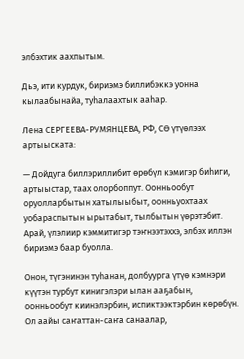элбэхтик аахпытым.

Дьэ, ити курдук, бириэмэ биллибэккэ уонна кылаабынайа, туһалаахтык ааһар.

Лена СЕРГЕЕВА-РУМЯНЦЕВА, РФ, СӨ үтүөлээх артыыската:

— Дойдуга биллэриллибит өрөбүл кэмигэр биһиги, артыыстар, таах олорбоппут. Оонньообут оруолларбытын хатылыыбыт, оонньуохтаах уобараспытын ырытабыт, тылбытын үөрэтэбит. Арай, үлэлиир кэммитигэр тэҥнээтэххэ, элбэх иллэн бириэмэ баар буолла.

Онон, түгэнинэн туһанан, долбуурга үтүө кэмнэри күүтэн турбут кинигэлэри ылан ааҕабын, оонньообут киинэлэрбин, испиктээктэрбин көрөбүн. Ол аайы саҥаттан-саҥа санаалар,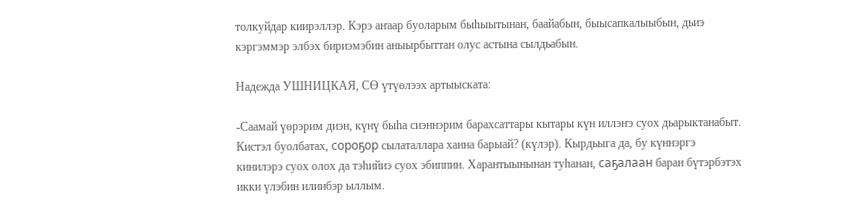толкуйдар киирэллэр. Кэрэ аҥаар буоларым быһыытынан, баайабын, быысапкалыыбын, дьиэ кэргэммэр элбэх бириэмэбин аныырбыттан олус астына сылдьабын.

Надежда УШНИЦКАЯ, СӨ үтүөлээх артыыската:

-Саамай үөрэрим диэн, күнү быһа сиэннэрим барахсаттары кытары күн иллэҥэ суох дьарыктанабыт. Кистэл буолбатах, сороҕор сылаталлара ханна барыай? (күлэр). Кырдьыга да, бу күннэргэ кинилэрэ суох олох да тэһийиэ суох эбиппин. Харантыынынан туһанан, саҕалаан баран бүтэрбэтэх икки үлэбин илиибэр ыллым.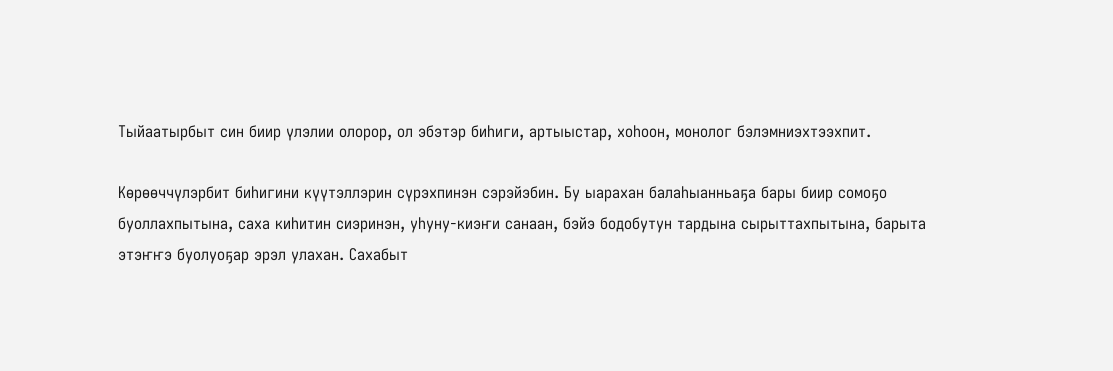Тыйаатырбыт син биир үлэлии олорор, ол эбэтэр биһиги, артыыстар, хоһоон, монолог бэлэмниэхтээхпит.

Көрөөччүлэрбит биһигини күүтэллэрин сүрэхпинэн сэрэйэбин. Бу ыарахан балаһыанньаҕа бары биир сомоҕо буоллахпытына, саха киһитин сиэринэн, уһуну-киэҥи санаан, бэйэ бодобутун тардына сырыттахпытына, барыта этэҥҥэ буолуоҕар эрэл улахан. Сахабыт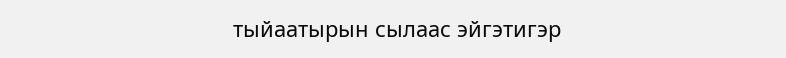тыйаатырын сылаас эйгэтигэр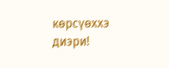көрсүөххэ диэри!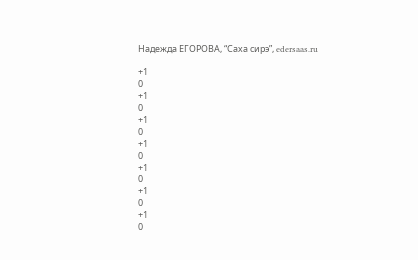Надежда ЕГОРОВА, “Саха сирэ”, edersaas.ru

+1
0
+1
0
+1
0
+1
0
+1
0
+1
0
+1
0